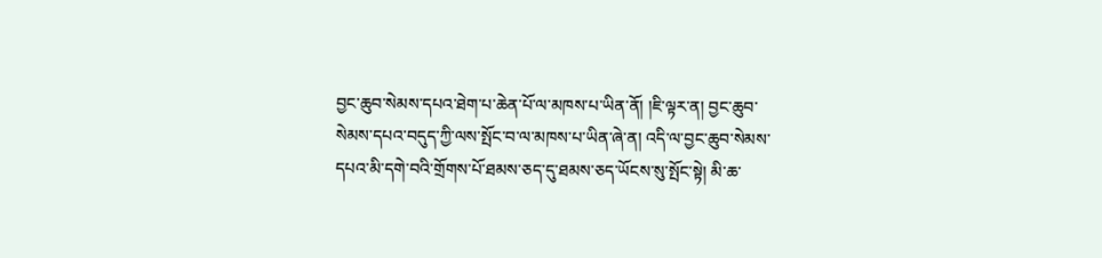བྱང་ཆུབ་སེམས་དཔའ་ཐེག་པ་ཆེན་པོ་ལ་མཁས་པ་ཡིན་ནོ། །ཇི་ལྟར་ན། བྱང་ཆུབ་སེམས་དཔའ་བདུད་ཀྱི་ལས་སྤོང་བ་ལ་མཁས་པ་ཡིན་ཞེ་ན། འདི་ལ་བྱང་ཆུབ་སེམས་དཔའ་མི་དགེ་བའི་གྲོགས་པོ་ཐམས་ཅད་དུ་ཐམས་ཅད་ཡོངས་སུ་སྤོང་སྟེ། མི་ཆ་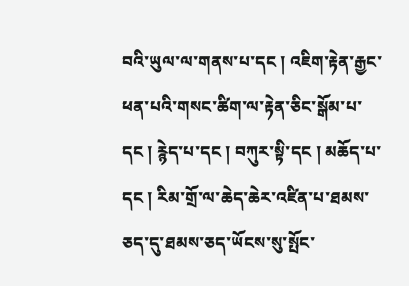བའི་ཡུལ་ལ་གནས་པ་དང ། འཇིག་རྟེན་རྒྱང་ཕན་པའི་གསང་ཚིག་ལ་རྟེན་ཅིང་སྒོམ་པ་དང ། རྙེད་པ་དང ། བཀུར་སྟི་དང ། མཆོད་པ་དང ། རིམ་གྲོ་ལ་ཆེད་ཆེར་འཛིན་པ་ཐམས་ཅད་དུ་ཐམས་ཅད་ཡོངས་སུ་སྤོང་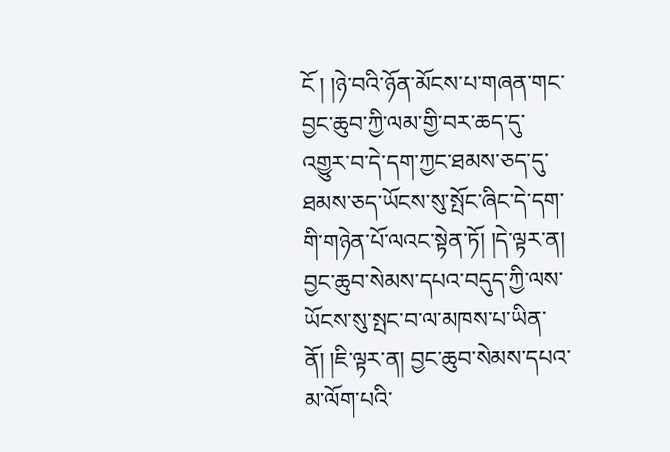ངོ ། །ཉེ་བའི་ཉོན་མོངས་པ་གཞན་གང་བྱང་ཆུབ་ཀྱི་ལམ་གྱི་བར་ཆད་དུ་འགྱུར་བ་དེ་དག་ཀྱང་ཐམས་ཅད་དུ་ཐམས་ཅད་ཡོངས་སུ་སྤོང་ཞིང་དེ་དག་གི་གཉེན་པོ་ལའང་སྟེན་ཏོ། །དེ་ལྟར་ན། བྱང་ཆུབ་སེམས་དཔའ་བདུད་ཀྱི་ལས་ཡོངས་སུ་སྤང་བ་ལ་མཁས་པ་ཡིན་ནོ། །ཇི་ལྟར་ན། བྱང་ཆུབ་སེམས་དཔའ་མ་ལོག་པའི་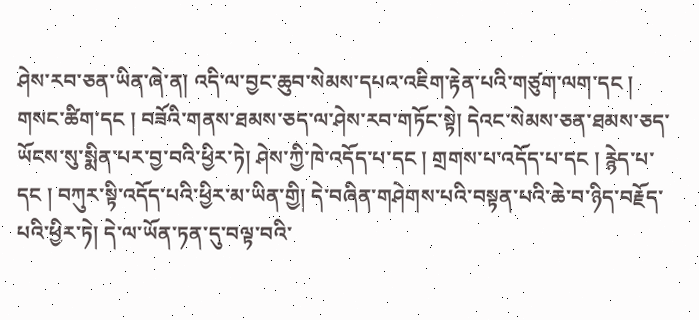ཤེས་རབ་ཅན་ཡིན་ཞེ་ན། འདི་ལ་བྱང་ཆུབ་སེམས་དཔའ་འཇིག་རྟེན་པའི་གཙུག་ལག་དང ། གསང་ཚིག་དང ། བཟོའི་གནས་ཐམས་ཅད་ལ་ཤེས་རབ་གཏོང་སྟེ། དེའང་སེམས་ཅན་ཐམས་ཅད་ཡོངས་སུ་སྨིན་པར་བྱ་བའི་ཕྱིར་ཏེ། ཤེས་ཀྱི་ཁེ་འདོད་པ་དང ། གྲགས་པ་འདོད་པ་དང ། རྙེད་པ་དང ། བཀུར་སྟི་འདོད་པའི་ཕྱིར་མ་ཡིན་གྱི། དེ་བཞིན་གཤེགས་པའི་བསྟན་པའི་ཆེ་བ་ཉིད་བརྗོད་པའི་ཕྱིར་ཏེ། དེ་ལ་ཡོན་ཏན་དུ་བལྟ་བའི་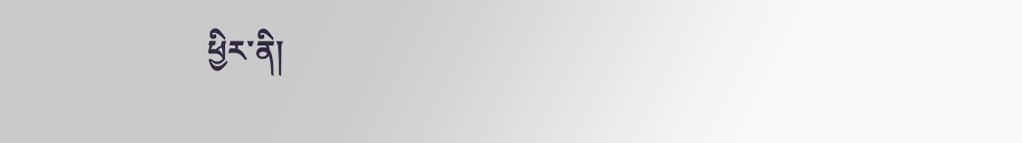ཕྱིར་ནི།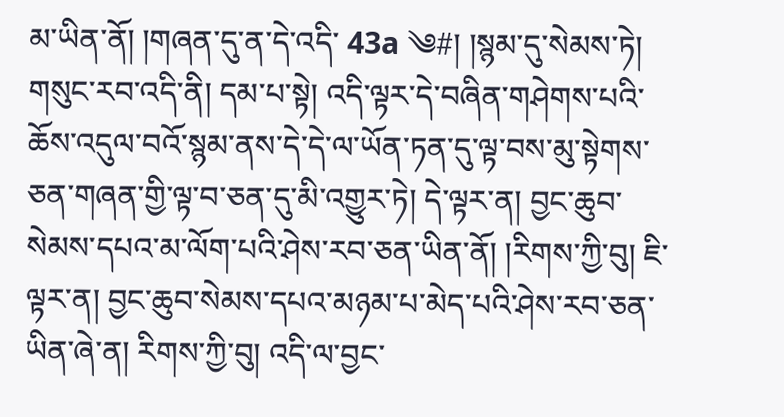མ་ཡིན་ནོ། །གཞན་དུ་ན་དེ་འདི་ 43a ༄#། །སྙམ་དུ་སེམས་ཏེ། གསུང་རབ་འདི་ནི། དམ་པ་སྟེ། འདི་ལྟར་དེ་བཞིན་གཤེགས་པའི་ཆོས་འདུལ་བའོ་སྙམ་ནས་དེ་དེ་ལ་ཡོན་ཏན་དུ་ལྟ་བས་མུ་སྟེགས་ཅན་གཞན་གྱི་ལྟ་བ་ཅན་དུ་མི་འགྱུར་ཏེ། དེ་ལྟར་ན། བྱང་ཆུབ་སེམས་དཔའ་མ་ལོག་པའི་ཤེས་རབ་ཅན་ཡིན་ནོ། །རིགས་ཀྱི་བུ། ཇི་ལྟར་ན། བྱང་ཆུབ་སེམས་དཔའ་མཉམ་པ་མེད་པའི་ཤེས་རབ་ཅན་ཡིན་ཞེ་ན། རིགས་ཀྱི་བུ། འདི་ལ་བྱང་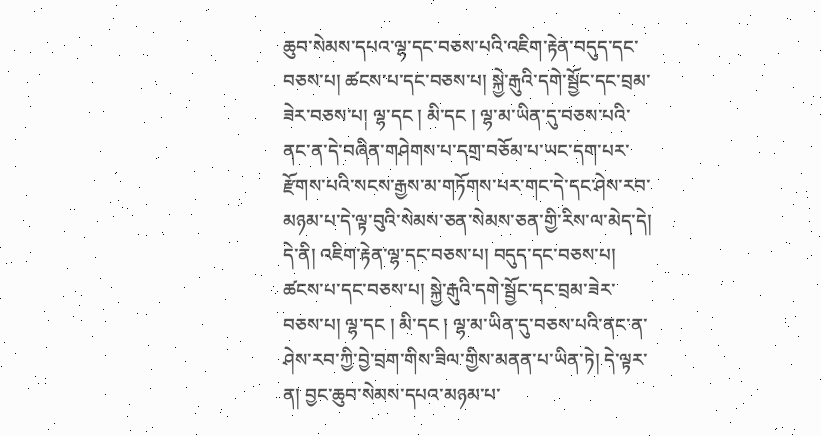ཆུབ་སེམས་དཔའ་ལྷ་དང་བཅས་པའི་འཇིག་རྟེན་བདུད་དང་བཅས་པ། ཚངས་པ་དང་བཅས་པ། སྐྱེ་རྒུའི་དགེ་སྦྱོང་དང་བྲམ་ཟེར་བཅས་པ། ལྷ་དང ། མི་དང ། ལྷ་མ་ཡིན་དུ་བཅས་པའི་ནང་ན་དེ་བཞིན་གཤེགས་པ་དགྲ་བཅོམ་པ་ཡང་དག་པར་རྫོགས་པའི་སངས་རྒྱས་མ་གཏོགས་པར་གང་དེ་དང་ཤེས་རབ་མཉམ་པ་དེ་ལྟ་བུའི་སེམས་ཅན་སེམས་ཅན་གྱི་རིས་ལ་མེད་དེ། དེ་ནི། འཇིག་རྟེན་ལྷ་དང་བཅས་པ། བདུད་དང་བཅས་པ། ཚངས་པ་དང་བཅས་པ། སྐྱེ་རྒུའི་དགེ་སྦྱོང་དང་བྲམ་ཟེར་བཅས་པ། ལྷ་དང ། མི་དང ། ལྷ་མ་ཡིན་དུ་བཅས་པའི་ནང་ན་ཤེས་རབ་ཀྱི་བྱེ་བྲག་གིས་ཟིལ་གྱིས་མནན་པ་ཡིན་ཏེ། དེ་ལྟར་ན། བྱང་ཆུབ་སེམས་དཔའ་མཉམ་པ་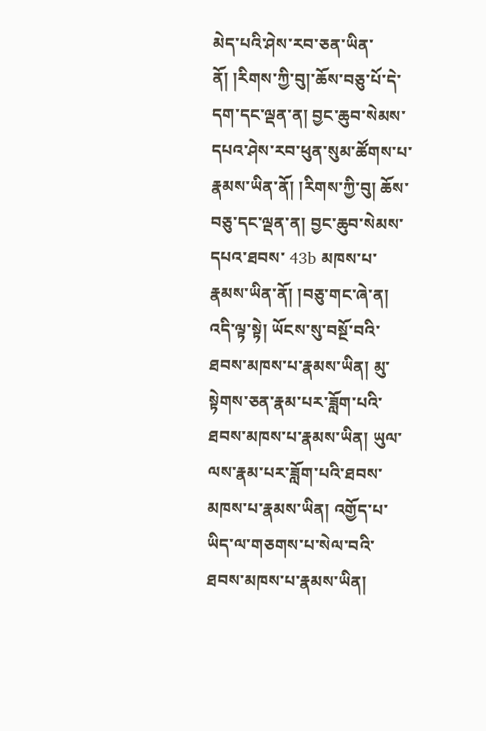མེད་པའི་ཤེས་རབ་ཅན་ཡིན་ནོ། །རིགས་ཀྱི་བུ།་ཆོས་བཅུ་པོ་དེ་དག་དང་ལྡན་ན། བྱང་ཆུབ་སེམས་དཔའ་ཤེས་རབ་ཕུན་སུམ་ཚོགས་པ་རྣམས་ཡིན་ནོ། །རིགས་ཀྱི་བུ། ཆོས་བཅུ་དང་ལྡན་ན། བྱང་ཆུབ་སེམས་དཔའ་ཐབས་ 43b མཁས་པ་རྣམས་ཡིན་ནོ། །བཅུ་གང་ཞེ་ན། འདི་ལྟ་སྟེ། ཡོངས་སུ་བསྔོ་བའི་ཐབས་མཁས་པ་རྣམས་ཡིན། མུ་སྟེགས་ཅན་རྣམ་པར་ཟློག་པའི་ཐབས་མཁས་པ་རྣམས་ཡིན། ཡུལ་ལས་རྣམ་པར་ཟློག་པའི་ཐབས་མཁས་པ་རྣམས་ཡིན། འགྱོད་པ་ཡིད་ལ་གཅགས་པ་སེལ་བའི་ཐབས་མཁས་པ་རྣམས་ཡིན།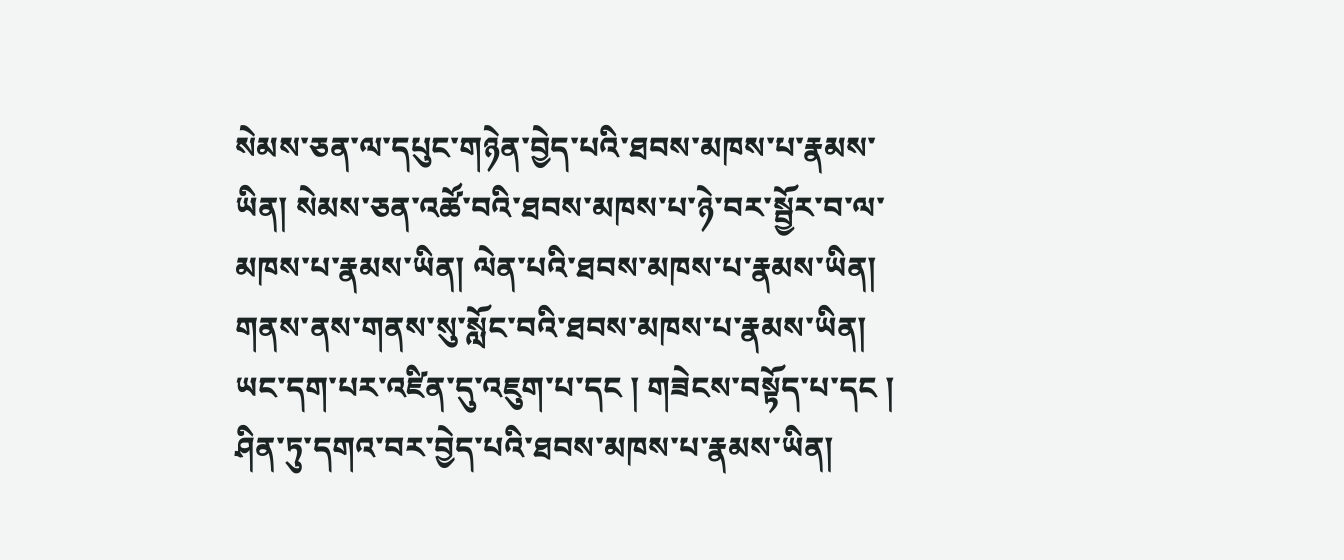སེམས་ཅན་ལ་དཔུང་གཉེན་བྱེད་པའི་ཐབས་མཁས་པ་རྣམས་ཡིན། སེམས་ཅན་འཚོ་བའི་ཐབས་མཁས་པ་ཉེ་བར་སྦྱོར་བ་ལ་མཁས་པ་རྣམས་ཡིན། ལེན་པའི་ཐབས་མཁས་པ་རྣམས་ཡིན། གནས་ནས་གནས་སུ་སློང་བའི་ཐབས་མཁས་པ་རྣམས་ཡིན། ཡང་དག་པར་འཛིན་དུ་འཇུག་པ་དང ། གཟེངས་བསྟོད་པ་དང ། ཤིན་ཏུ་དགའ་བར་བྱེད་པའི་ཐབས་མཁས་པ་རྣམས་ཡིན།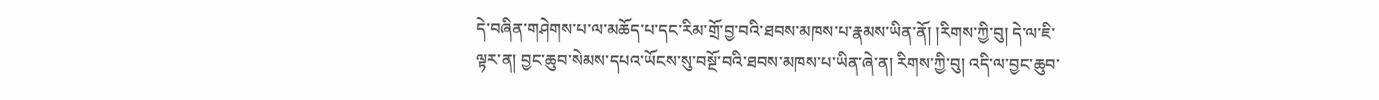དེ་བཞིན་གཤེགས་པ་ལ་མཆོད་པ་དང་རིམ་གྲོ་བྱ་བའི་ཐབས་མཁས་པ་རྣམས་ཡིན་ནོ། །རིགས་ཀྱི་བུ། དེ་ལ་ཇི་ལྟར་ན། བྱང་ཆུབ་སེམས་དཔའ་ཡོངས་སུ་བསྔོ་བའི་ཐབས་མཁས་པ་ཡིན་ཞེ་ན། རིགས་ཀྱི་བུ། འདི་ལ་བྱང་ཆུབ་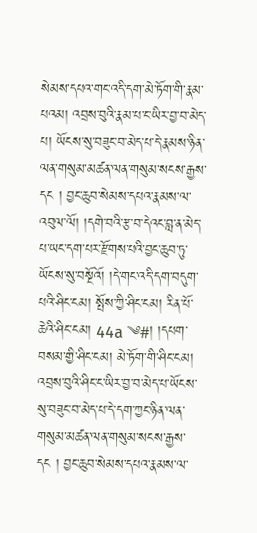སེམས་དཔའ་གང་འདི་དག་མེ་ཏོག་གི་རྣམ་པའམ། འབྲས་བུའི་རྣམ་པ་ང་ཡིར་བྱ་བ་མེད་པ། ཡོངས་སུ་བཟུང་བ་མེད་པ་དེ་རྣམས་ཉིན་ལན་གསུམ་མཚན་ལན་གསུམ་སངས་རྒྱས་དང ། བྱང་ཆུབ་སེམས་དཔའ་རྣམས་ལ་འབུལ་ལོ། །དགེ་བའི་རྩ་བ་དེའང་བླ་ན་མེད་པ་ཡང་དག་པར་རྫོགས་པའི་བྱང་ཆུབ་ཏུ་ཡོངས་སུ་བསྔོའོ། །དེ་གང་འདི་དག་བདུག་པའི་ཤིང་ངམ། སྤོས་ཀྱི་ཤིང་ངམ། རིན་པོ་ཆེའི་ཤིང་ངམ། 44a ༄#། །དཔག་བསམ་གྱི་ཤིང་ངམ། མེ་ཏོག་གི་ཤིང་ངམ། འབྲས་བུའི་ཤིང་ང་ཡིར་བྱ་བ་མེད་པ་ཡོངས་སུ་བཟུང་བ་མེད་པ་དེ་དག་ཀྱང་ཉིན་ལན་གསུམ་མཚན་ལན་གསུམ་སངས་རྒྱས་དང ། བྱང་ཆུབ་སེམས་དཔའ་རྣམས་ལ་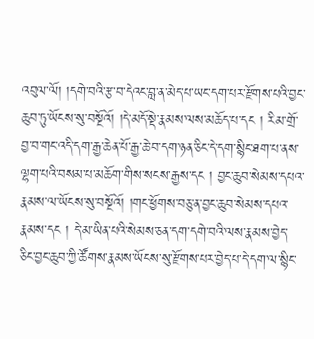འབུལ་ལོ། །དགེ་བའི་རྩ་བ་དེའང་བླ་ན་མེད་པ་ཡང་དག་པར་རྫོགས་པའི་བྱང་ཆུབ་ཏུ་ཡོངས་སུ་བསྔོའོ། །དེ་མདོ་སྡེ་རྣམས་ལས་མཆོད་པ་དང ། རིམ་གྲོ་བྱ་བ་གང་འདི་དག་རྒྱ་ཆེན་པོ་རྒྱ་ཆེ་བ་དག་ཉན་ཅིང་དེ་དག་སྙིང་ཐག་པ་ནས་ལྷག་པའི་བསམ་པ་མཆོག་གིས་སངས་རྒྱས་དང ། བྱང་ཆུབ་སེམས་དཔའ་རྣམས་ལ་ཡོངས་སུ་བསྔོའོ། །གང་ཕྱོགས་བཅུ་ན་བྱང་ཆུབ་སེམས་དཔའ་རྣམས་དང ། དེ་མ་ཡིན་པའི་སེམས་ཅན་དག་དགེ་བའི་ལས་རྣམས་བྱེད་ཅིང་བྱང་ཆུབ་ཀྱི་ཚོགས་རྣམས་ཡོངས་སུ་རྫོགས་པར་བྱེད་པ་དེ་དག་ལ་སྙིང་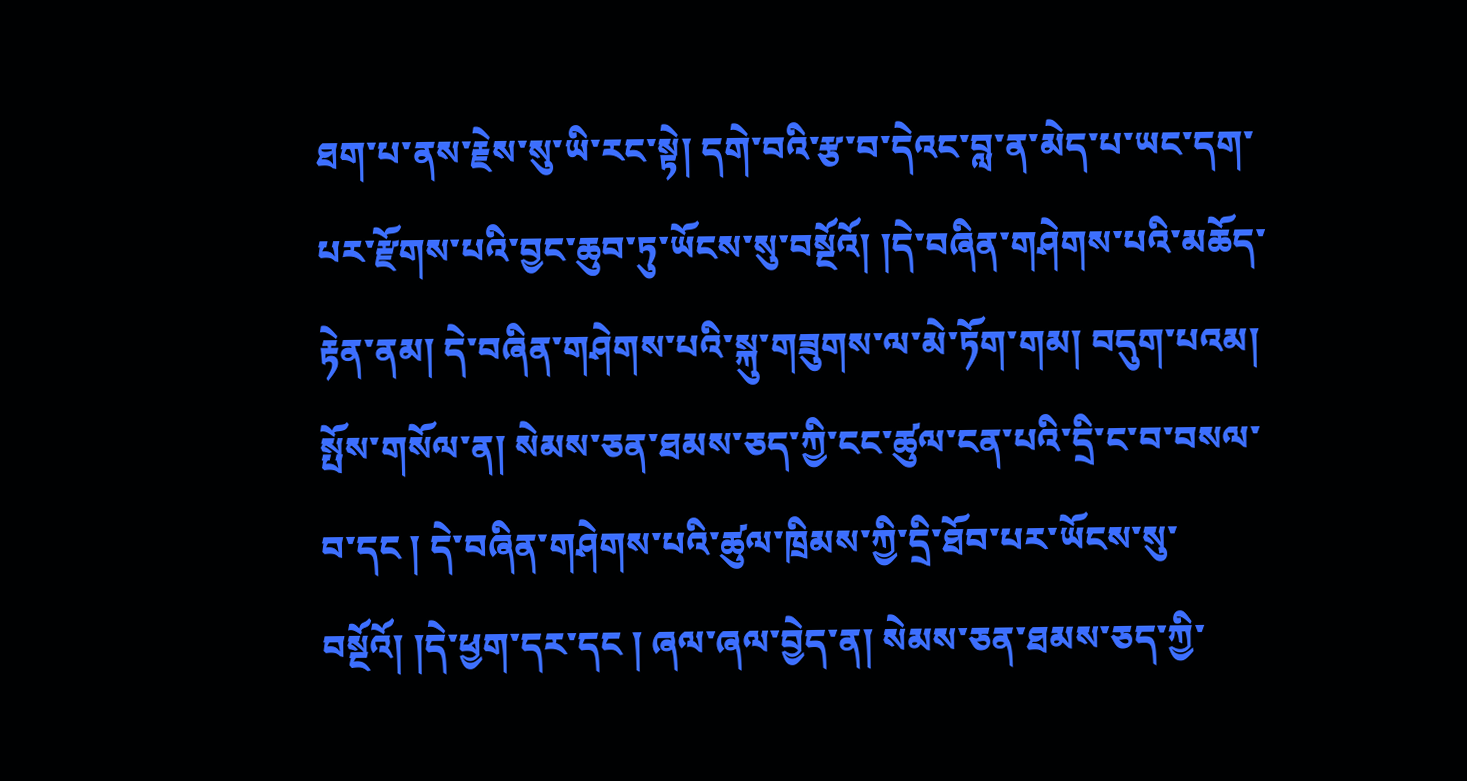ཐག་པ་ནས་རྗེས་སུ་ཡི་རང་སྟེ། དགེ་བའི་རྩ་བ་དེའང་བླ་ན་མེད་པ་ཡང་དག་པར་རྫོགས་པའི་བྱང་ཆུབ་ཏུ་ཡོངས་སུ་བསྔོའོ། །དེ་བཞིན་གཤེགས་པའི་མཆོད་རྟེན་ནམ། དེ་བཞིན་གཤེགས་པའི་སྐུ་གཟུགས་ལ་མེ་ཏོག་གམ། བདུག་པའམ། སྤོས་གསོལ་ན། སེམས་ཅན་ཐམས་ཅད་ཀྱི་ངང་ཚུལ་ངན་པའི་དྲི་ང་བ་བསལ་བ་དང ། དེ་བཞིན་གཤེགས་པའི་ཚུལ་ཁྲིམས་ཀྱི་དྲི་ཐོབ་པར་ཡོངས་སུ་བསྔོའོ། །དེ་ཕྱག་དར་དང ། ཞལ་ཞལ་བྱེད་ན། སེམས་ཅན་ཐམས་ཅད་ཀྱི་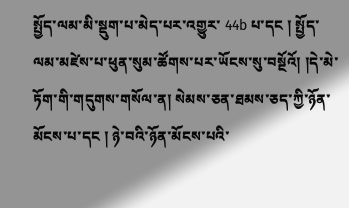སྤྱོད་ལམ་མི་སྡུག་པ་མེད་པར་འགྱུར་ 44b པ་དང ། སྤྱོད་ལམ་མཛེས་པ་ཕུན་སུམ་ཚོགས་པར་ཡོངས་སུ་བསྔོའོ། །དེ་མེ་ཏོག་གི་གདུགས་གསོལ་ན། སེམས་ཅན་ཐམས་ཅད་ཀྱི་ཉོན་མོངས་པ་དང ། ཉེ་བའི་ཉོན་མོངས་པའི་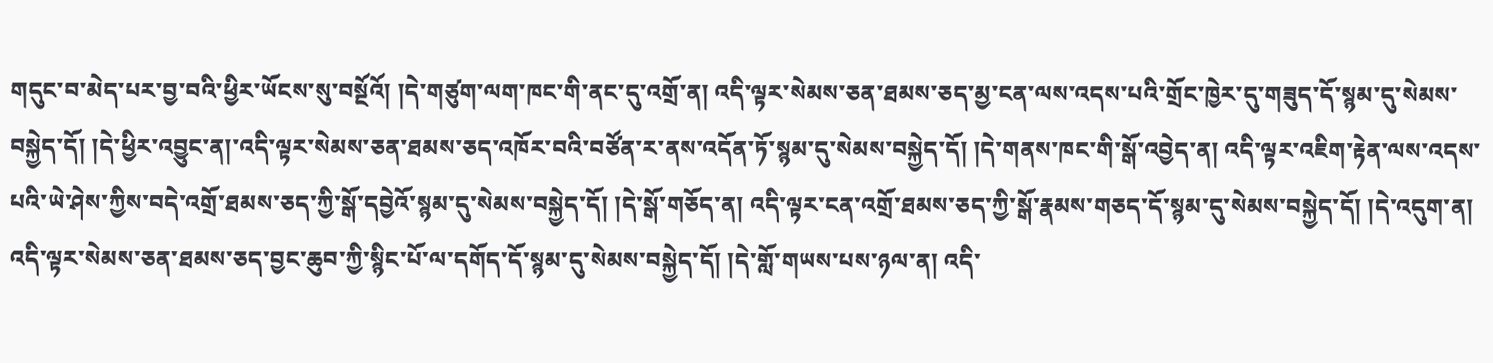གདུང་བ་མེད་པར་བྱ་བའི་ཕྱིར་ཡོངས་སུ་བསྔོའོ། །དེ་གཙུག་ལག་ཁང་གི་ནང་དུ་འགྲོ་ན། འདི་ལྟར་སེམས་ཅན་ཐམས་ཅད་མྱ་ངན་ལས་འདས་པའི་གྲོང་ཁྱེར་དུ་གཟུད་དོ་སྙམ་དུ་སེམས་བསྐྱེད་དོ། །དེ་ཕྱིར་འབྱུང་ན།་འདི་ལྟར་སེམས་ཅན་ཐམས་ཅད་འཁོར་བའི་བཙོན་ར་ནས་འདོན་ཏོ་སྙམ་དུ་སེམས་བསྐྱེད་དོ། །དེ་གནས་ཁང་གི་སྒོ་འབྱེད་ན། འདི་ལྟར་འཇིག་རྟེན་ལས་འདས་པའི་ཡེ་ཤེས་ཀྱིས་བདེ་འགྲོ་ཐམས་ཅད་ཀྱི་སྒོ་དབྱེའོ་སྙམ་དུ་སེམས་བསྐྱེད་དོ། །དེ་སྒོ་གཅོད་ན། འདི་ལྟར་ངན་འགྲོ་ཐམས་ཅད་ཀྱི་སྒོ་རྣམས་གཅད་དོ་སྙམ་དུ་སེམས་བསྐྱེད་དོ། །དེ་འདུག་ན། འདི་ལྟར་སེམས་ཅན་ཐམས་ཅད་བྱང་ཆུབ་ཀྱི་སྙིང་པོ་ལ་དགོད་དོ་སྙམ་དུ་སེམས་བསྐྱེད་དོ། །དེ་གློ་གཡས་པས་ཉལ་ན། འདི་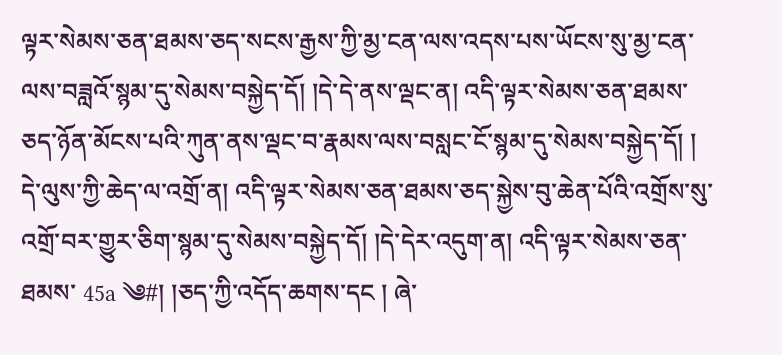ལྟར་སེམས་ཅན་ཐམས་ཅད་སངས་རྒྱས་ཀྱི་མྱ་ངན་ལས་འདས་པས་ཡོངས་སུ་མྱ་ངན་ལས་བཟླའོ་སྙམ་དུ་སེམས་བསྐྱེད་དོ། །དེ་དེ་ནས་ལྡང་ན། འདི་ལྟར་སེམས་ཅན་ཐམས་ཅད་ཉོན་མོངས་པའི་ཀུན་ནས་ལྡང་བ་རྣམས་ལས་བསླང་ངོ་སྙམ་དུ་སེམས་བསྐྱེད་དོ། ། དེ་ལུས་ཀྱི་ཆེད་ལ་འགྲོ་ན། འདི་ལྟར་སེམས་ཅན་ཐམས་ཅད་སྐྱེས་བུ་ཆེན་པོའི་འགྲོས་སུ་འགྲོ་བར་གྱུར་ཅིག་སྙམ་དུ་སེམས་བསྐྱེད་དོ། །དེ་དེར་འདུག་ན། འདི་ལྟར་སེམས་ཅན་ཐམས་ 45a ༄#། །ཅད་ཀྱི་འདོད་ཆགས་དང ། ཞེ་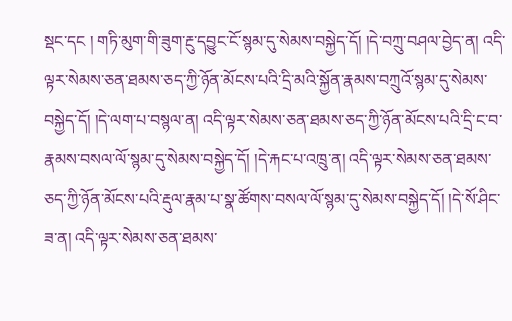སྡང་དང ། གཏི་མུག་གི་ཟུག་རྔུ་དབྱུང་ངོ་སྙམ་དུ་སེམས་བསྐྱེད་དོ། །དེ་བཀྲུ་བཤལ་བྱེད་ན། འདི་ལྟར་སེམས་ཅན་ཐམས་ཅད་ཀྱི་ཉོན་མོངས་པའི་དྲི་མའི་སྐྱོན་རྣམས་བཀྲུའོ་སྙམ་དུ་སེམས་བསྐྱེད་དོ། །དེ་ལག་པ་བསྙལ་ན། འདི་ལྟར་སེམས་ཅན་ཐམས་ཅད་ཀྱི་ཉོན་མོངས་པའི་དྲི་ང་བ་རྣམས་བསལ་ལོ་སྙམ་དུ་སེམས་བསྐྱེད་དོ། །དེ་རྐང་པ་འཁྲུ་ན། འདི་ལྟར་སེམས་ཅན་ཐམས་ཅད་ཀྱི་ཉོན་མོངས་པའི་རྡུལ་རྣམ་པ་སྣ་ཚོགས་བསལ་ལོ་སྙམ་དུ་སེམས་བསྐྱེད་དོ། །དེ་སོ་ཤིང་ཟ་ན། འདི་ལྟར་སེམས་ཅན་ཐམས་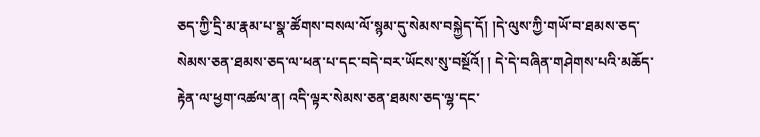ཅད་ཀྱི་དྲི་མ་རྣམ་པ་སྣ་ཚོགས་བསལ་ལོ་སྙམ་དུ་སེམས་བསྐྱེད་དོ། །དེ་ལུས་ཀྱི་གཡོ་བ་ཐམས་ཅད་སེམས་ཅན་ཐམས་ཅད་ལ་ཕན་པ་དང་བདེ་བར་ཡོངས་སུ་བསྔོའོ། ། དེ་དེ་བཞིན་གཤེགས་པའི་མཆོད་རྟེན་ལ་ཕྱག་འཚལ་ན། འདི་ལྟར་སེམས་ཅན་ཐམས་ཅད་ལྷ་དང་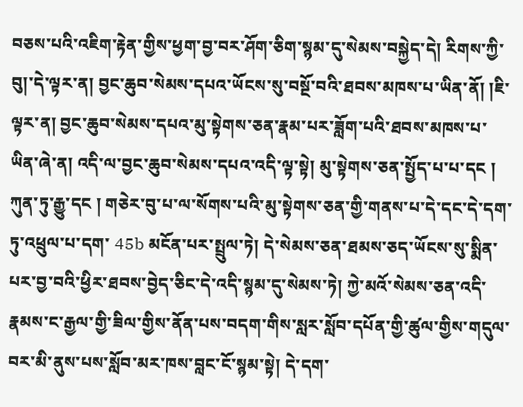བཅས་པའི་འཇིག་རྟེན་གྱིས་ཕྱག་བྱ་བར་ཤོག་ཅིག་སྙམ་དུ་སེམས་བསྐྱེད་དེ། རིགས་ཀྱི་བུ།་དེ་ལྟར་ན། བྱང་ཆུབ་སེམས་དཔའ་ཡོངས་སུ་བསྔོ་བའི་ཐབས་མཁས་པ་ཡིན་ནོ། །ཇི་ལྟར་ན། བྱང་ཆུབ་སེམས་དཔའ་མུ་སྟེགས་ཅན་རྣམ་པར་ཟློག་པའི་ཐབས་མཁས་པ་ཡིན་ཞེ་ན། འདི་ལ་བྱང་ཆུབ་སེམས་དཔའ་འདི་ལྟ་སྟེ། མུ་སྟེགས་ཅན་སྤྱོད་པ་པ་དང ། ཀུན་ཏུ་རྒྱུ་དང ། གཅེར་བུ་པ་ལ་སོགས་པའི་མུ་སྟེགས་ཅན་གྱི་གནས་པ་དེ་དང་དེ་དག་ཏུ་འཕྲུལ་པ་དག་ 45b མངོན་པར་སྤྲུལ་ཏེ། དེ་སེམས་ཅན་ཐམས་ཅད་ཡོངས་སུ་སྨིན་པར་བྱ་བའི་ཕྱིར་ཐབས་བྱེད་ཅིང་དེ་འདི་སྙམ་དུ་སེམས་ཏེ། ཀྱེ་མའོ་སེམས་ཅན་འདི་རྣམས་ང་རྒྱལ་གྱི་ཟིལ་གྱིས་ནོན་པས་བདག་གིས་སླར་སློབ་དཔོན་གྱི་ཚུལ་གྱིས་གདུལ་བར་མི་ནུས་པས་སློབ་མར་ཁས་བླང་ངོ་སྙམ་སྟེ། དེ་དག་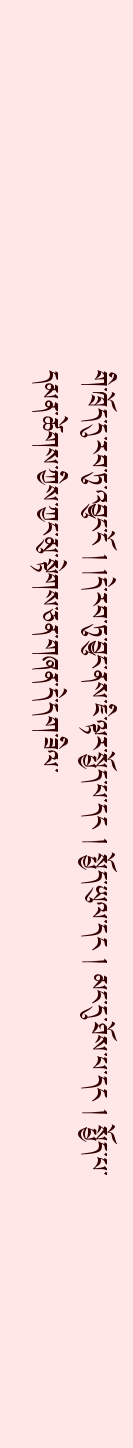གི་ཁྲོད་དུ་རབ་ཏུ་འབྱུང་ངོ ། །དེ་རབ་ཏུ་བྱུང་ནས་ཇི་ལྟར་སྤྱོད་པ་དང ། སྤྱོད་ཡུལ་དང ། མང་དུ་ཐོས་པ་དང ། སྤྱོད་པ་དམན་ཚེགས་ཀྱིས་ཀྱང་མུ་སྟེགས་ཅན་གཞན་དེ་དག་ཟིལ་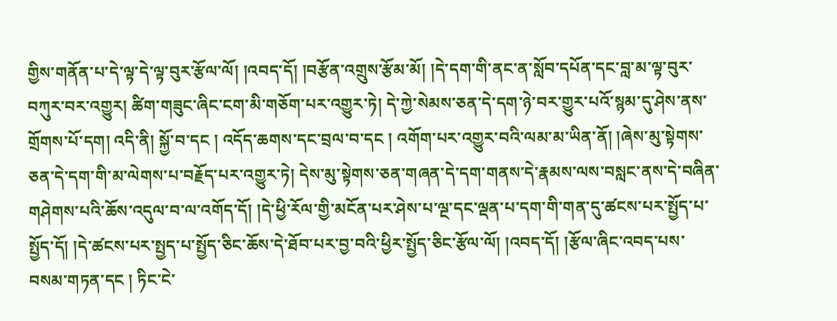གྱིས་གནོན་པ་དེ་ལྟ་དེ་ལྟ་བུར་རྩོལ་ལོ། །འབད་དོ། །བརྩོན་འགྲུས་རྩོམ་མོ། །དེ་དག་གི་ནང་ན་སློབ་དཔོན་དང་བླ་མ་ལྟ་བུར་བཀུར་བར་འགྱུར། ཚིག་གཟུང་ཞིང་ངག་མི་གཅོག་པར་འགྱུར་ཏེ། དེ་ཀྱེ་སེམས་ཅན་དེ་དག་ཉེ་བར་གྱུར་པའོ་སྙམ་དུ་ཤེས་ནས་གྲོགས་པོ་དག། འདི་ནི། སྐྱོ་བ་དང ། འདོད་ཆགས་དང་བྲལ་བ་དང ། འགོག་པར་འགྱུར་བའི་ལམ་མ་ཡིན་ནོ། །ཞེས་མུ་སྟེགས་ཅན་དེ་དག་གི་མ་ལེགས་པ་བརྗོད་པར་འགྱུར་ཏེ། དེས་མུ་སྟེགས་ཅན་གཞན་དེ་དག་གནས་དེ་རྣམས་ལས་བསླང་ནས་དེ་བཞིན་གཤེགས་པའི་ཆོས་འདུལ་བ་ལ་འགོད་དོ། །དེ་ཕྱི་རོལ་གྱི་མངོན་པར་ཤེས་པ་ལྔ་དང་ལྡན་པ་དག་གི་གན་དུ་ཚངས་པར་སྤྱོད་པ་སྤྱོད་དོ། །དེ་ཚངས་པར་སྤྱད་པ་སྤྱོད་ཅིང་ཆོས་དེ་ཐོབ་པར་བྱ་བའི་ཕྱིར་སྤྱོད་ཅིང་རྩོལ་ལོ། །འབད་དོ། །རྩོལ་ཞིང་འབད་པས་བསམ་གཏན་དང ། ཏིང་ངེ་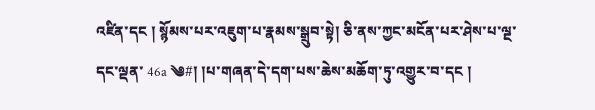འཛིན་དང ། སྙོམས་པར་འཇུག་པ་རྣམས་སྒྲུབ་སྟེ། ཅི་ནས་ཀྱང་མངོན་པར་ཤེས་པ་ལྔ་དང་ལྡན་ 46a ༄#། །པ་གཞན་དེ་དག་པས་ཆེས་མཆོག་ཏུ་འགྱུར་བ་དང །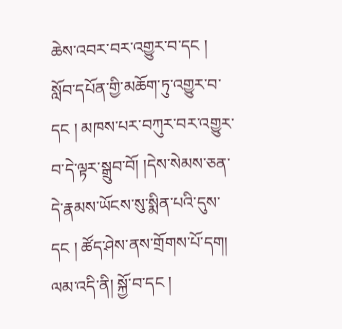ཆེས་འབར་བར་འགྱུར་བ་དང ། སློབ་དཔོན་གྱི་མཆོག་ཏུ་འགྱུར་བ་དང ། མཁས་པར་བཀུར་བར་འགྱུར་བ་དེ་ལྟར་སྒྲུབ་བོ། །དེས་སེམས་ཅན་དེ་རྣམས་ཡོངས་སུ་སྨིན་པའི་དུས་དང ། ཚོད་ཤེས་ནས་གྲོགས་པོ་དག། ལམ་འདི་ནི། སྐྱོ་བ་དང །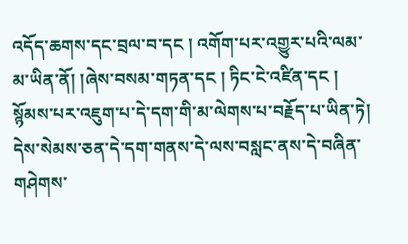འདོད་ཆགས་དང་བྲལ་བ་དང ། འགོག་པར་འགྱུར་པའི་ལམ་མ་ཡིན་ནོ། །ཞེས་བསམ་གཏན་དང ། ཏིང་ངེ་འཛིན་དང ། སྙོམས་པར་འཇུག་པ་དེ་དག་གི་མ་ལེགས་པ་བརྗོད་པ་ཡིན་ཏེ། དེས་སེམས་ཅན་དེ་དག་གནས་དེ་ལས་བསླང་ནས་དེ་བཞིན་གཤེགས་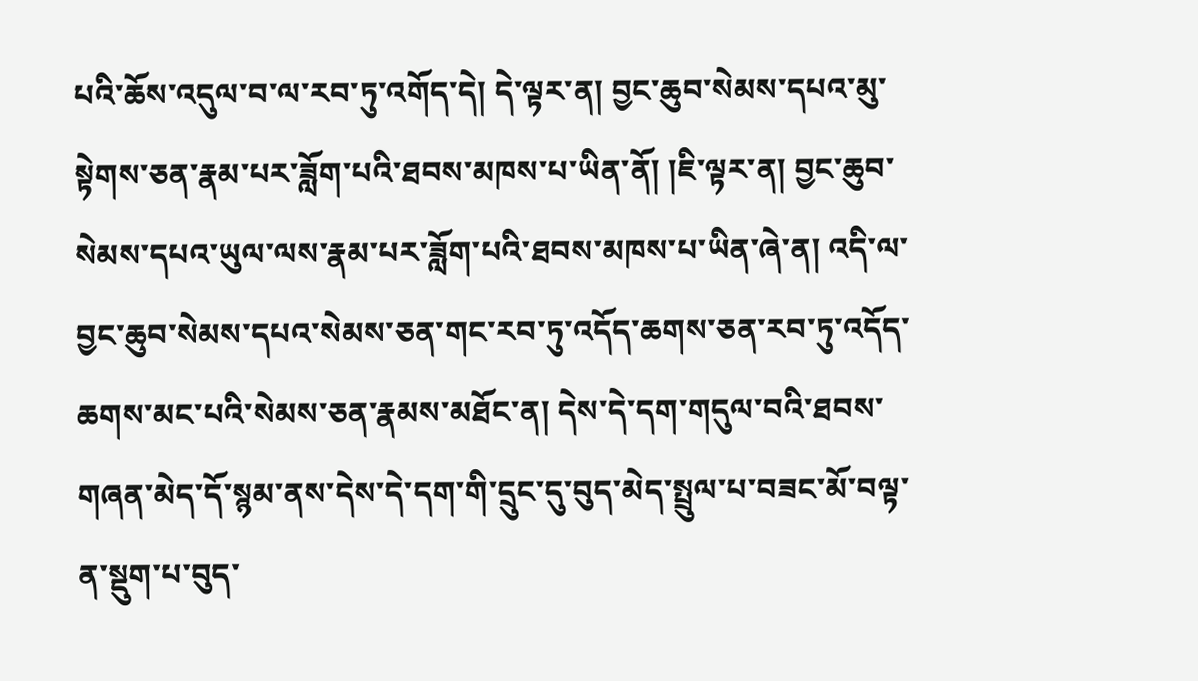པའི་ཆོས་འདུལ་བ་ལ་རབ་ཏུ་འགོད་དེ། དེ་ལྟར་ན། བྱང་ཆུབ་སེམས་དཔའ་མུ་སྟེགས་ཅན་རྣམ་པར་ཟློག་པའི་ཐབས་མཁས་པ་ཡིན་ནོ། །ཇི་ལྟར་ན། བྱང་ཆུབ་སེམས་དཔའ་ཡུལ་ལས་རྣམ་པར་ཟློག་པའི་ཐབས་མཁས་པ་ཡིན་ཞེ་ན། འདི་ལ་བྱང་ཆུབ་སེམས་དཔའ་སེམས་ཅན་གང་རབ་ཏུ་འདོད་ཆགས་ཅན་རབ་ཏུ་འདོད་ཆགས་མང་པའི་སེམས་ཅན་རྣམས་མཐོང་ན། དེས་དེ་དག་གདུལ་བའི་ཐབས་གཞན་མེད་དོ་སྙམ་ནས་དེས་དེ་དག་གི་དྲུང་དུ་བུད་མེད་སྤྲུལ་པ་བཟང་མོ་བལྟ་ན་སྡུག་པ་བུད་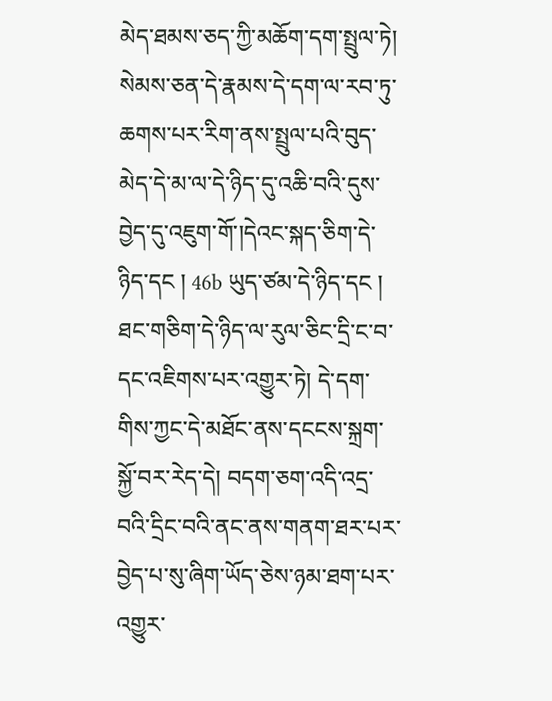མེད་ཐམས་ཅད་ཀྱི་མཆོག་དག་སྤྲུལ་ཏེ། སེམས་ཅན་དེ་རྣམས་དེ་དག་ལ་རབ་ཏུ་ཆགས་པར་རིག་ནས་སྤྲུལ་པའི་བུད་མེད་དེ་མ་ལ་དེ་ཉིད་དུ་འཆི་བའི་དུས་བྱེད་དུ་འཇུག་གོ་།དེའང་སྐད་ཅིག་དེ་ཉིད་དང ། 46b ཡུད་ཙམ་དེ་ཉིད་དང ། ཐང་གཅིག་དེ་ཉིད་ལ་རུལ་ཅིང་དྲི་ང་བ་དང་འཇིགས་པར་འགྱུར་ཏེ། དེ་དག་གིས་ཀྱང་དེ་མཐོང་ནས་དངངས་སྐྲག་སྐྱོ་བར་རེད་དེ། བདག་ཅག་འདི་འདྲ་བའི་དྲིང་བའི་ནང་ནས་གནག་ཐར་པར་བྱེད་པ་སུ་ཞིག་ཡོད་ཅེས་ཉམ་ཐག་པར་འགྱུར་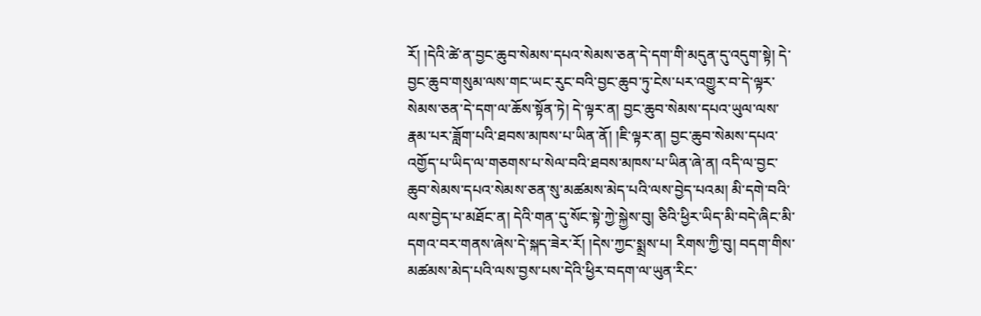རོ། །དེའི་ཚེ་ན་བྱང་ཆུབ་སེམས་དཔའ་སེམས་ཅན་དེ་དག་གི་མདུན་དུ་འདུག་སྟེ། དེ་བྱང་ཆུབ་གསུམ་ལས་གང་ཡང་རུང་བའི་བྱང་ཆུབ་ཏུ་ངེས་པར་འགྱུར་བ་དེ་ལྟར་སེམས་ཅན་དེ་དག་ལ་ཆོས་སྟོན་ཏེ། དེ་ལྟར་ན། བྱང་ཆུབ་སེམས་དཔའ་ཡུལ་ལས་རྣམ་པར་ཟློག་པའི་ཐབས་མཁས་པ་ཡིན་ནོ། །ཇི་ལྟར་ན། བྱང་ཆུབ་སེམས་དཔའ་འགྱོད་པ་ཡིད་ལ་གཅགས་པ་སེལ་བའི་ཐབས་མཁས་པ་ཡིན་ཞེ་ན། འདི་ལ་བྱང་ཆུབ་སེམས་དཔའ་སེམས་ཅན་སུ་མཚམས་མེད་པའི་ལས་བྱེད་པའམ། མི་དགེ་བའི་ལས་བྱེད་པ་མཐོང་ན། དེའི་གན་དུ་སོང་སྟེ་ཀྱེ་སྐྱེས་བུ། ཅིའི་ཕྱིར་ཡིད་མི་བདེ་ཞིང་མི་དགའ་བར་གནས་ཞེས་དེ་སྐད་ཟེར་རོ། །དེས་ཀྱང་སྨྲས་པ། རིགས་ཀྱི་བུ། བདག་གིས་མཚམས་མེད་པའི་ལས་བྱས་པས་དེའི་ཕྱིར་བདག་ལ་ཡུན་རིང་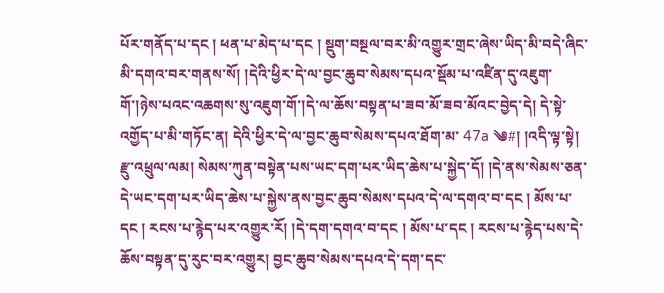པོར་གནོད་པ་དང ། ཕན་པ་མེད་པ་དང ། སྡུག་བསྔལ་བར་མི་འགྱུར་གྲང་ཞེས་ཡིད་མི་བདེ་ཞིང་མི་དགའ་བར་གནས་སོ། །དེའི་ཕྱིར་དེ་ལ་བྱང་ཆུབ་སེམས་དཔའ་སྡོམ་པ་འཛིན་དུ་འཇུག་གོ་།ཉེས་པའང་འཆགས་སུ་འཇུག་གོ་།དེ་ལ་ཆོས་བསྟན་པ་ཟབ་མོ་ཟབ་མོའང་བྱེད་དེ། དེ་སྟེ་འགྱོད་པ་མི་གཏོང་ན། དེའི་ཕྱིར་དེ་ལ་བྱང་ཆུབ་སེམས་དཔའ་ཐོག་མ་ 47a ༄#། །འདི་ལྟ་སྟེ། རྫུ་འཕྲུལ་ལམ། སེམས་ཀུན་བསྟེན་པས་ཡང་དག་པར་ཡིད་ཆེས་པ་སྐྱེད་དོ། །དེ་ནས་སེམས་ཅན་དེ་ཡང་དག་པར་ཡིད་ཆེས་པ་སྐྱེས་ནས་བྱང་ཆུབ་སེམས་དཔའ་དེ་ལ་དགའ་བ་དང ། མོས་པ་དང ། རངས་པ་རྙེད་པར་འགྱུར་རོ། །དེ་དག་དགའ་བ་དང ། མོས་པ་དང ། རངས་པ་རྙེད་པས་དེ་ཆོས་བསྟན་དུ་རུང་བར་འགྱུར། བྱང་ཆུབ་སེམས་དཔའ་དེ་དག་དང་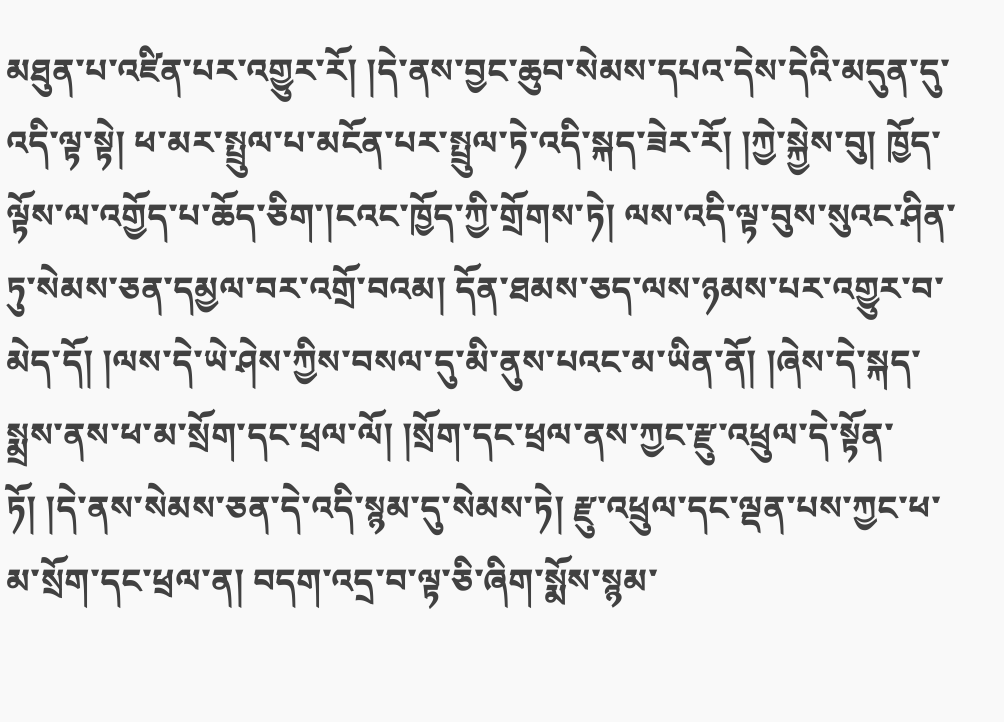མཐུན་པ་འཛིན་པར་འགྱུར་རོ། །དེ་ནས་བྱང་ཆུབ་སེམས་དཔའ་དེས་དེའི་མདུན་དུ་འདི་ལྟ་སྟེ། ཕ་མར་སྤྲུལ་པ་མངོན་པར་སྤྲུལ་ཏེ་འདི་སྐད་ཟེར་རོ། །ཀྱེ་སྐྱེས་བུ། ཁྱོད་ལྟོས་ལ་འགྱོད་པ་ཆོད་ཅིག་།ངའང་ཁྱོད་ཀྱི་གྲོགས་ཏེ། ལས་འདི་ལྟ་བུས་སུའང་ཤིན་ཏུ་སེམས་ཅན་དམྱལ་བར་འགྲོ་བའམ། དོན་ཐམས་ཅད་ལས་ཉམས་པར་འགྱུར་བ་མེད་དོ། །ལས་དེ་ཡེ་ཤེས་ཀྱིས་བསལ་དུ་མི་ནུས་པའང་མ་ཡིན་ནོ། །ཞེས་དེ་སྐད་སྨྲས་ནས་ཕ་མ་སྲོག་དང་ཕྲལ་ལོ། །སྲོག་དང་ཕྲལ་ནས་ཀྱང་རྫུ་འཕྲུལ་དེ་སྟོན་ཏོ། །དེ་ནས་སེམས་ཅན་དེ་འདི་སྙམ་དུ་སེམས་ཏེ། རྫུ་འཕྲུལ་དང་ལྡན་པས་ཀྱང་ཕ་མ་སྲོག་དང་ཕྲལ་ན། བདག་འདྲ་བ་ལྟ་ཅི་ཞིག་སྨོས་སྙམ་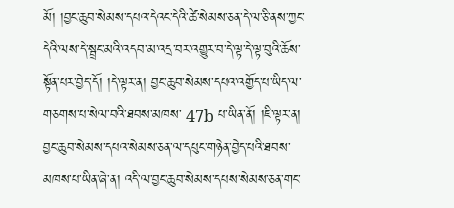མོ། །བྱང་ཆུབ་སེམས་དཔའ་དེའང་དེའི་ཚེ་སེམས་ཅན་དེ་ལ་ཅི་ནས་ཀྱང་དེའི་ལས་དེ་སྦྲང་མའི་འདབ་མ་འདྲ་བར་འགྱུར་བ་དེ་ལྟ་དེ་ལྟ་བུའི་ཆོས་སྟོན་པར་བྱེད་དོ། །དེ་ལྟར་ན། བྱང་ཆུབ་སེམས་དཔའ་འགྱོད་པ་ཡིད་ལ་གཅགས་པ་སེལ་བའི་ཐབས་མཁས་ 47b པ་ཡིན་ནོ། །ཇི་ལྟར་ན། བྱང་ཆུབ་སེམས་དཔའ་སེམས་ཅན་ལ་དཔུང་གཉེན་བྱེད་པའི་ཐབས་མཁས་པ་ཡིན་ཞེ་ན། འདི་ལ་བྱང་ཆུབ་སེམས་དཔས་སེམས་ཅན་གང་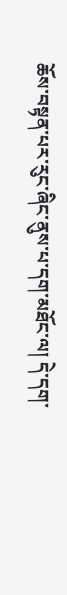ཆོས་བསྟན་པར་རུང་ཞིང་ནུས་པ་དག་མཐོང་ལ། དེ་དག་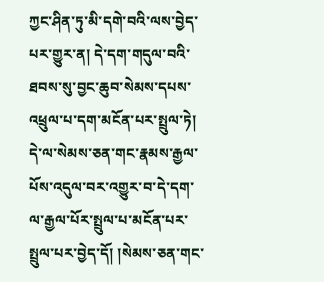ཀྱང་ཤིན་ཏུ་མི་དགེ་བའི་ལས་བྱེད་པར་གྱུར་ན། དེ་དག་གདུལ་བའི་ཐབས་སུ་བྱང་ཆུབ་སེམས་དཔས་འཕྲུལ་པ་དག་མངོན་པར་སྤྲུལ་ཏེ། དེ་ལ་སེམས་ཅན་གང་རྣམས་རྒྱལ་པོས་འདུལ་བར་འགྱུར་བ་དེ་དག་ལ་རྒྱལ་པོར་སྤྲུལ་པ་མངོན་པར་སྤྲུལ་པར་བྱེད་དོ། །སེམས་ཅན་གང་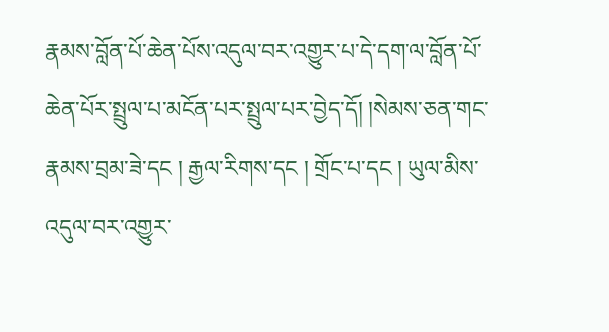རྣམས་བློན་པོ་ཆེན་པོས་འདུལ་བར་འགྱུར་པ་དེ་དག་ལ་བློན་པོ་ཆེན་པོར་སྤྲུལ་པ་མངོན་པར་སྤྲུལ་པར་བྱེད་དོ། །སེམས་ཅན་གང་རྣམས་བྲམ་ཟེ་དང ། རྒྱལ་རིགས་དང ། གྲོང་པ་དང ། ཡུལ་མིས་འདུལ་བར་འགྱུར་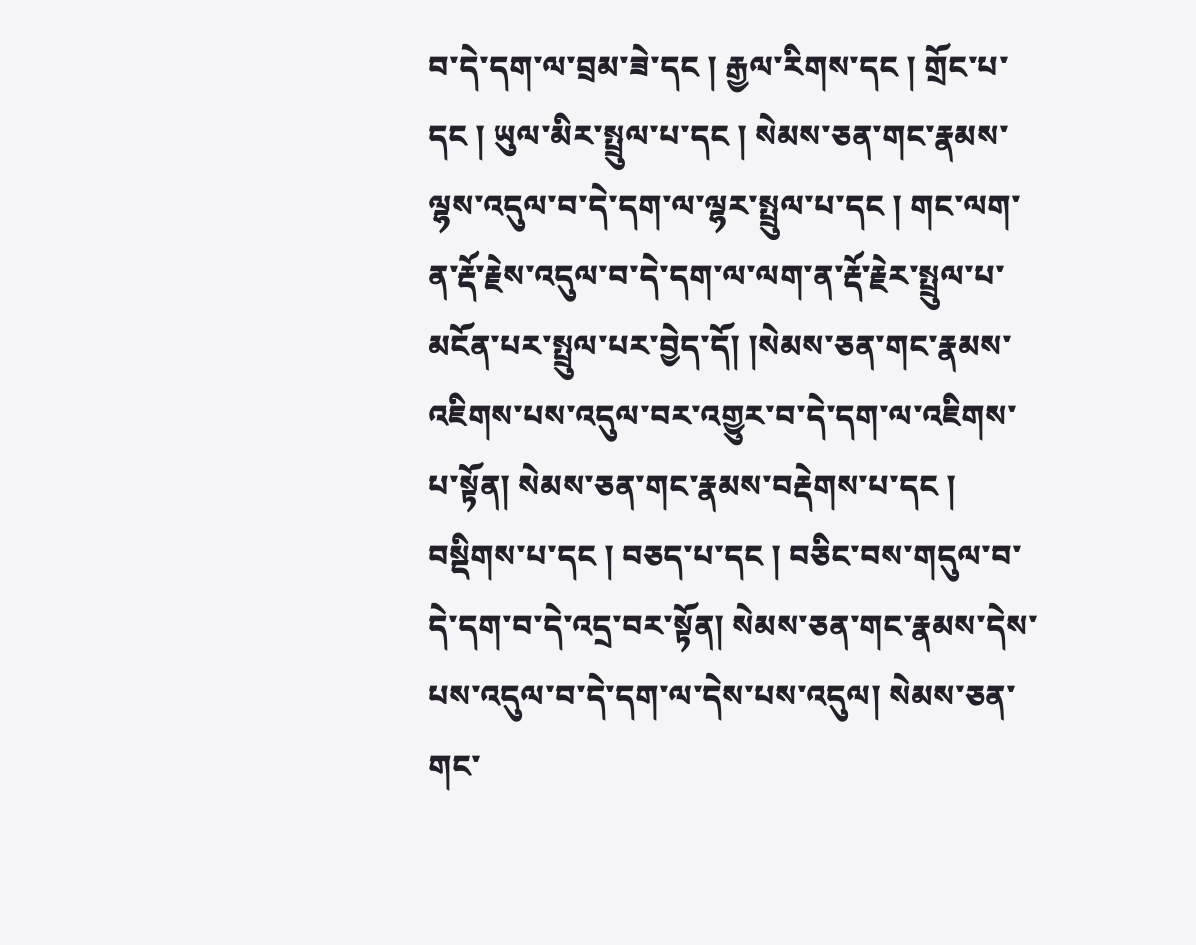བ་དེ་དག་ལ་བྲམ་ཟེ་དང ། རྒྱལ་རིགས་དང ། གྲོང་པ་དང ། ཡུལ་མིར་སྤྲུལ་པ་དང ། སེམས་ཅན་གང་རྣམས་ལྷས་འདུལ་བ་དེ་དག་ལ་ལྷར་སྤྲུལ་པ་དང ། གང་ལག་ན་རྡོ་རྗེས་འདུལ་བ་དེ་དག་ལ་ལག་ན་རྡོ་རྗེར་སྤྲུལ་པ་མངོན་པར་སྤྲུལ་པར་བྱེད་དོ། །སེམས་ཅན་གང་རྣམས་འཇིགས་པས་འདུལ་བར་འགྱུར་བ་དེ་དག་ལ་འཇིགས་པ་སྟོན། སེམས་ཅན་གང་རྣམས་བརྡེགས་པ་དང ། བསྡིགས་པ་དང ། བཅད་པ་དང ། བཅིང་བས་གདུལ་བ་དེ་དག་བ་དེ་འདྲ་བར་སྟོན། སེམས་ཅན་གང་རྣམས་དེས་པས་འདུལ་བ་དེ་དག་ལ་དེས་པས་འདུལ། སེམས་ཅན་གང་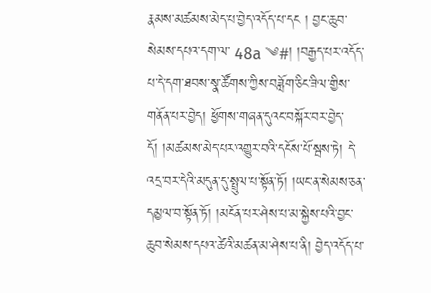རྣམས་མཚམས་མེད་པ་བྱེད་འདོད་པ་དང ། བྱང་ཆུབ་སེམས་དཔའ་དག་ལ་ 48a ༄#། །བརྒྱད་པར་འདོད་པ་དེ་དག་ཐབས་སྣ་ཚོགས་ཀྱིས་བཟློག་ཅིང་ཟིལ་གྱིས་གནོན་པར་བྱེད། ཕྱོགས་གཞན་དུའང་བསྐོར་བར་བྱེད་དོ། །མཚམས་མེད་པར་འགྱུར་བའི་དངོས་པོ་སྦས་ཏེ། དེ་འདྲ་བར་དེའི་མདུན་དུ་སྤྲུལ་པ་སྟོན་ཏོ། །ཡང་ན་སེམས་ཅན་དམྱལ་བ་སྟོན་ཏོ། །མངོན་པར་ཤེས་པ་མ་སྐྱེས་པའི་བྱང་ཆུབ་སེམས་དཔའ་ཚེའི་མཚན་མ་ཤེས་པ་ནི། བྱེད་འདོད་པ་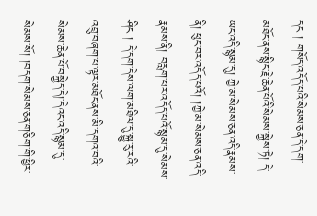དང ། གསོད་འདོད་པའི་སེམས་ཅན་དེ་དག་མཐོང་ནས་སྙིང་རྗེ་ཆེན་པོའི་སེམས་སྐྱེས་ཏེ། དེ་ཡང་འདི་སྙམ་དུ། ཀྱེ་མ་སེམས་ཅན་འདི་རྣམས་ནི། ཕུང་བར་འདོད་པའོ། །ཀྱེ་མ་སེམས་ཅན་འདི་རྣམས་ནི། བརླག་པར་འདོད་པའོ་སྙམ་དུ་སེམས་ཤིང ། དེ་དག་དེས་ལག་མཐིལ་དུ་སྐྱུ་རུ་རའི་འབྲུ་བཞག་པ་ལྟར་མཐོང་ནས་མི་དགའ་བའི་སེམས་ཆེན་པོ་བསྐྱེད་དེ།་དེའང་འདི་སྙམ་དུ་སེམས་སོ། །བདག་སེམས་ཅན་གཅིག་གི་ཕྱིར་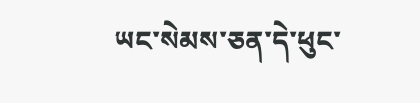ཡང་སེམས་ཅན་དེ་ཕུང་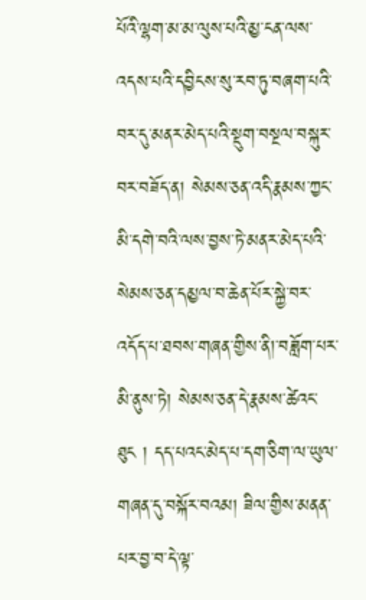པོའི་ལྷག་མ་མ་ལུས་པའི་མྱ་ངན་ལས་འདས་པའི་དབྱིངས་སུ་རབ་ཏུ་བཞག་པའི་བར་དུ་མནར་མེད་པའི་སྡུག་བསྔལ་བསྐུར་བར་བཟོད་ན། སེམས་ཅན་འདི་རྣམས་ཀྱང་མི་དགེ་བའི་ལས་བྱས་ཏེ་མནར་མེད་པའི་སེམས་ཅན་དམྱལ་བ་ཆེན་པོར་སྐྱེ་བར་འདོད་པ་ཐབས་གཞན་གྱིས་ནི།་བཟློག་པར་མི་ནུས་ཏེ། སེམས་ཅན་དེ་རྣམས་ཚེའང་ཐུང ། དད་པའང་མེད་པ་དག་ཅིག་ལ་ཡུལ་གཞན་དུ་བསྐོར་བའམ། ཟིལ་གྱིས་མནན་པར་བྱ་བ་དེ་ལྟ་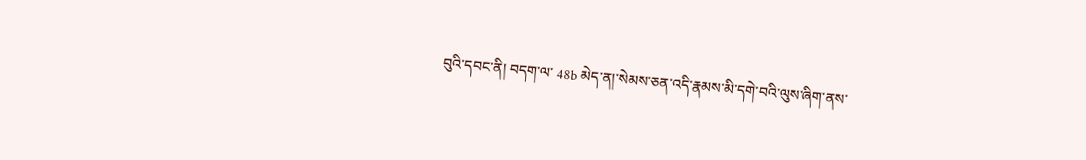བུའི་དབང་ནི། བདག་ལ་ 48b མེད་ན།་སེམས་ཅན་འདི་རྣམས་མི་དགེ་བའི་ལུས་ཞིག་ནས་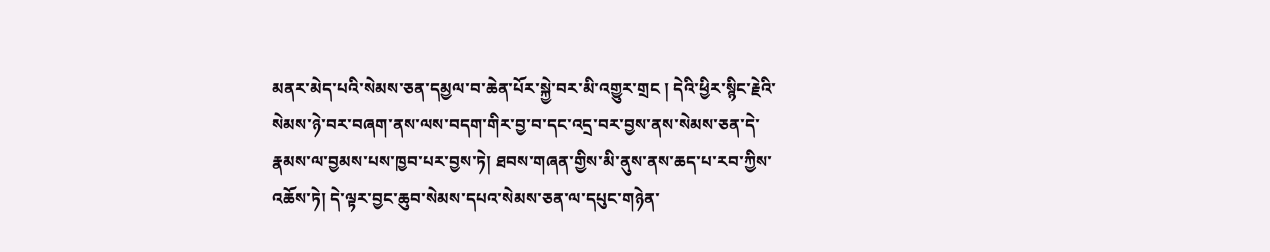མནར་མེད་པའི་སེམས་ཅན་དམྱལ་བ་ཆེན་པོར་སྐྱེ་བར་མི་འགྱུར་གྲང ། དེའི་ཕྱིར་སྙིང་རྗེའི་སེམས་ཉེ་བར་བཞག་ནས་ལས་བདག་གིར་བྱ་བ་དང་འདྲ་བར་བྱས་ནས་སེམས་ཅན་དེ་རྣམས་ལ་བྱམས་པས་ཁྱབ་པར་བྱས་ཏེ། ཐབས་གཞན་གྱིས་མི་ནུས་ནས་ཆད་པ་རབ་ཀྱིས་འཆོས་ཏེ། དེ་ལྟར་བྱང་ཆུབ་སེམས་དཔའ་སེམས་ཅན་ལ་དཔུང་གཉེན་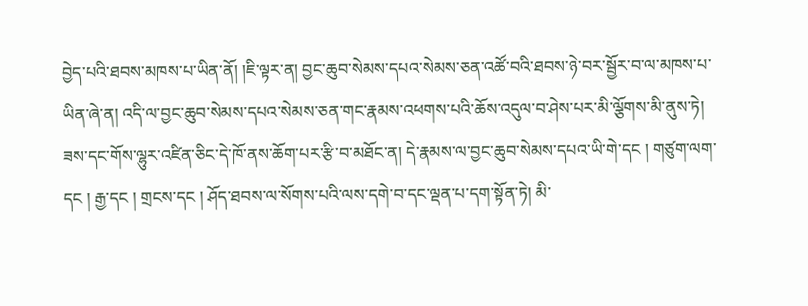བྱེད་པའི་ཐབས་མཁས་པ་ཡིན་ནོ། །ཇི་ལྟར་ན། བྱང་ཆུབ་སེམས་དཔའ་སེམས་ཅན་འཚོ་བའི་ཐབས་ཉེ་བར་སྦྱོར་བ་ལ་མཁས་པ་ཡིན་ཞེ་ན། འདི་ལ་བྱང་ཆུབ་སེམས་དཔའ་སེམས་ཅན་གང་རྣམས་འཕགས་པའི་ཆོས་འདུལ་བ་ཤེས་པར་མི་ལྕོགས་མི་ནུས་ཏེ། ཟས་དང་གོས་ལྷུར་འཛིན་ཅིང་དེ་ཁོ་ནས་ཆོག་པར་རྩི་བ་མཐོང་ན། དེ་རྣམས་ལ་བྱང་ཆུབ་སེམས་དཔའ་ཡི་གེ་དང ། གཙུག་ལག་དང ། རྒྱ་དང ། གྲངས་དང ། ཤོད་ཐབས་ལ་སོགས་པའི་ལས་དགེ་བ་དང་ལྡན་པ་དག་སྟོན་ཏེ། མི་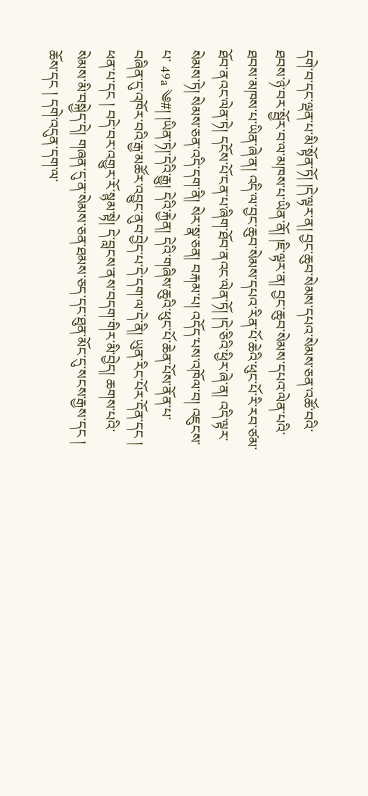དགེ་བ་དང་ལྡན་པ་མི་སྟོན་ཏོ། །དེ་ལྟར་ན། བྱང་ཆུབ་སེམས་དཔའ་སེམས་ཅན་འཚོ་བའི་ཐབས་ཉེ་བར་སྦྱོར་བ་ལ་མཁས་པ་ཡིན་ནོ། །ཇི་ལྟར་ན། བྱང་ཆུབ་སེམས་དཔའ་ལེན་པའི་ཐབས་མཁས་པ་ཡིན་ཞེ་ན། འདི་ལ་བྱང་ཆུབ་སེམས་དཔའ་རིན་པོ་ཆེའི་ཕུང་པོ་རི་རབ་ཙམ་ཐོབ་ནའང་ལེན་ཏེ། དངོས་པོ་ངན་པ་ཞིག་ཐོབ་ནའང་ལེན་ཏོ། །དེ་ཅིའི་ཕྱིར་ཞེ་ན། འདི་ལྟར་སེམས་ཏེ། སེམས་ཅན་འདི་དག་ནི། སེར་སྣ་ཅན། བརྐམ་པ། འདོད་པས་འཁོལ་བ། འཇུངས་པ་ 49a ༄#། །ཡིན་ཏེ།་དེའི་རྒྱུ། དེའི་རྐྱེན། དེའི་གཞིས་ཆུའི་ཕུང་པོ་ཆེན་པོས་ནོན་པ་བཞིན་དུ་འཁོར་བའི་རྒྱ་མཚོར་འབྱུང་ནུབ་བྱེད་པ་དེ་དག་ལ་དེ་ནི། ཡུན་རིང་པོར་དོན་དང ། ཕན་པ་དང ། བདེ་བར་འགྱུར་རོ་སྙམ་སྟེ། དེ་བླངས་ནས་བདག་གིར་མི་བྱེད། ཆགས་པའི་སེམས་མི་བསྐྱེད་དེ། གཞན་དུ་ན་སེམས་ཅན་ཐམས་ཅད་དང་ཐུན་མོང་དུ་སངས་རྒྱས་དང ། ཆོས་དང ། དགེ་འདུན་དག་ལ་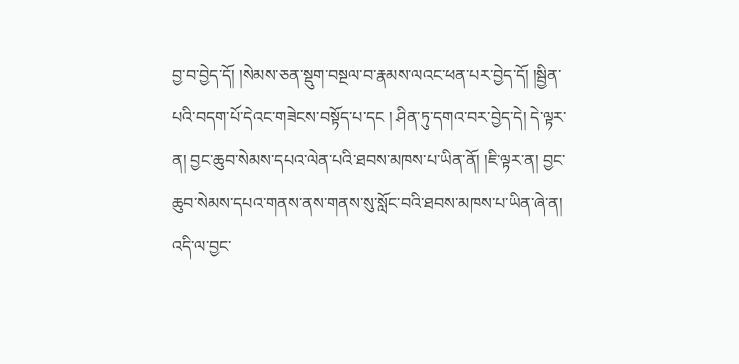བྱ་བ་བྱེད་དོ། །སེམས་ཅན་སྡུག་བསྔལ་བ་རྣམས་ལའང་ཕན་པར་བྱེད་དོ། །སྦྱིན་པའི་བདག་པོ་དེའང་གཟེངས་བསྟོད་པ་དང ། ཤིན་ཏུ་དགའ་བར་བྱེད་དེ། དེ་ལྟར་ན། བྱང་ཆུབ་སེམས་དཔའ་ལེན་པའི་ཐབས་མཁས་པ་ཡིན་ནོ། །ཇི་ལྟར་ན། བྱང་ཆུབ་སེམས་དཔའ་གནས་ནས་གནས་སུ་སློང་བའི་ཐབས་མཁས་པ་ཡིན་ཞེ་ན། འདི་ལ་བྱང་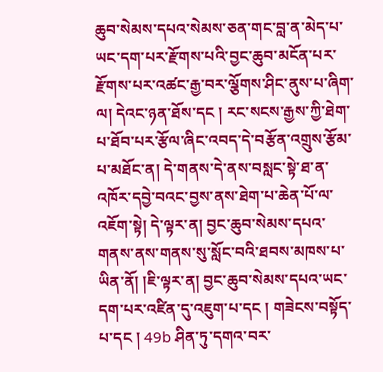ཆུབ་སེམས་དཔའ་སེམས་ཅན་གང་བླ་ན་མེད་པ་ཡང་དག་པར་རྫོགས་པའི་བྱང་ཆུབ་མངོན་པར་རྫོགས་པར་འཚང་རྒྱ་བར་ལྕོགས་ཤིང་ནུས་པ་ཞིག་ལ། དེའང་ཉན་ཐོས་དང ། རང་སངས་རྒྱས་ཀྱི་ཐེག་པ་ཐོབ་པར་རྩོལ་ཞིང་འབད་དེ་བརྩོན་འགྲུས་རྩོམ་པ་མཐོང་ན། དེ་གནས་དེ་ནས་བསླང་སྟེ་ཐ་ན་འཁོར་དབྱེ་བའང་བྱས་ནས་ཐེག་པ་ཆེན་པོ་ལ་འཇོག་སྟེ། དེ་ལྟར་ན། བྱང་ཆུབ་སེམས་དཔའ་གནས་ནས་གནས་སུ་སློང་བའི་ཐབས་མཁས་པ་ཡིན་ནོ། །ཇི་ལྟར་ན། བྱང་ཆུབ་སེམས་དཔའ་ཡང་དག་པར་འཛིན་དུ་འཇུག་པ་དང ། གཟེངས་བསྟོད་པ་དང ། 49b ཤིན་ཏུ་དགའ་བར་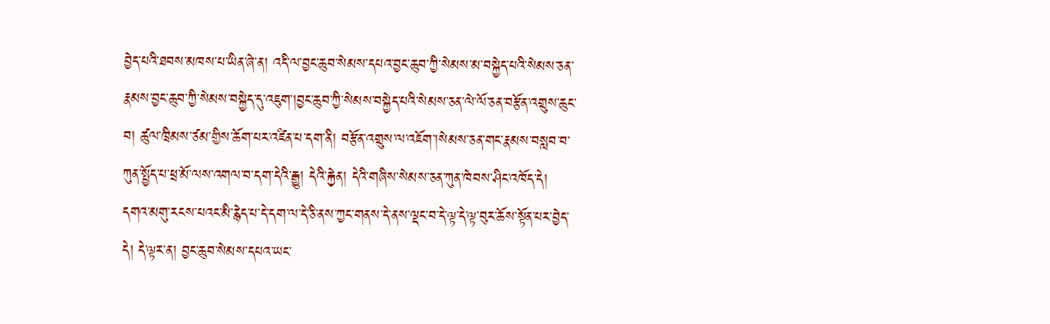བྱེད་པའི་ཐབས་མཁས་པ་ཡིན་ཞེ་ན། འདི་ལ་བྱང་ཆུབ་སེམས་དཔའ་བྱང་ཆུབ་ཀྱི་སེམས་མ་བསྐྱེད་པའི་སེམས་ཅན་རྣམས་བྱང་ཆུབ་ཀྱི་སེམས་བསྐྱེད་དུ་འཇུག་།བྱང་ཆུབ་ཀྱི་སེམས་བསྐྱེད་པའི་སེམས་ཅན་ལེ་ལོ་ཅན་བརྩོན་འགྲུས་ཆུང་བ། ཚུལ་ཁྲིམས་ཙམ་གྱིས་ཆོག་པར་འཛིན་པ་དག་ནི། བརྩོན་འགྲུས་ལ་འཇོག་།སེམས་ཅན་གང་རྣམས་བསླབ་བ་ཀུན་སྤྱོད་པ་ཕྲ་མོ་ལས་འགལ་བ་དག་དེའི་རྒྱུ། དེའི་རྐྱེན། དེའི་གཞིས་སེམས་ཅན་ཀུན་ཁེབས་ཤིང་འཁོད་དེ། དགའ་མགུ་རངས་པའང་མི་རྙེད་པ་དེ་དག་ལ་དེ་ཅི་ནས་ཀྱང་གནས་དེ་ནས་ལྡང་བ་དེ་ལྟ་དེ་ལྟ་བུར་ཆོས་སྟོན་པར་བྱེད་དེ། དེ་ལྟར་ན། བྱང་ཆུབ་སེམས་དཔའ་ཡང་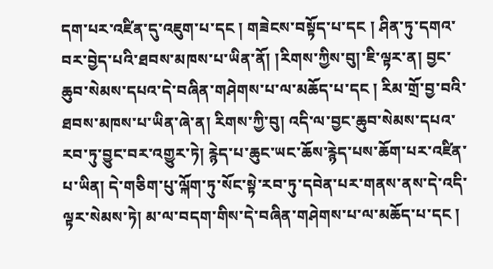དག་པར་འཛིན་དུ་འཇུག་པ་དང ། གཟེངས་བསྟོད་པ་དང ། ཤིན་ཏུ་དགའ་བར་བྱེད་པའི་ཐབས་མཁས་པ་ཡིན་ནོ། །རིགས་ཀྱིས་བུ།་ཇི་ལྟར་ན། བྱང་ཆུབ་སེམས་དཔའ་དེ་བཞིན་གཤེགས་པ་ལ་མཆོད་པ་དང ། རིམ་གྲོ་བྱ་བའི་ཐབས་མཁས་པ་ཡིན་ཞེ་ན། རིགས་ཀྱི་བུ། འདི་ལ་བྱང་ཆུབ་སེམས་དཔའ་རབ་ཏུ་བྱུང་བར་འགྱུར་ཏེ། རྙེད་པ་ཆུང་ཡང་ཆོས་རྙེད་པས་ཆོག་པར་འཛིན་པ་ཡིན། དེ་གཅིག་པུ་ལྐོག་ཏུ་སོང་སྟེ་རབ་ཏུ་དབེན་པར་གནས་ནས་དེ་འདི་ལྟར་སེམས་ཏེ། མ་ལ་བདག་གིས་དེ་བཞིན་གཤེགས་པ་ལ་མཆོད་པ་དང །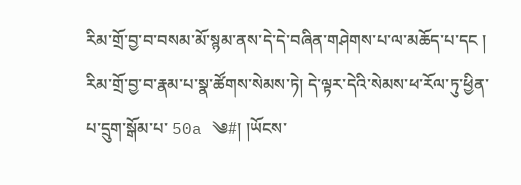རིམ་གྲོ་བྱ་བ་བསམ་མོ་སྙམ་ནས་དེ་དེ་བཞིན་གཤེགས་པ་ལ་མཆོད་པ་དང ། རིམ་གྲོ་བྱ་བ་རྣམ་པ་སྣ་ཚོགས་སེམས་ཏེ། དེ་ལྟར་དེའི་སེམས་ཕ་རོལ་ཏུ་ཕྱིན་པ་དྲུག་སྒོམ་པ་ 50a ༄#། །ཡོངས་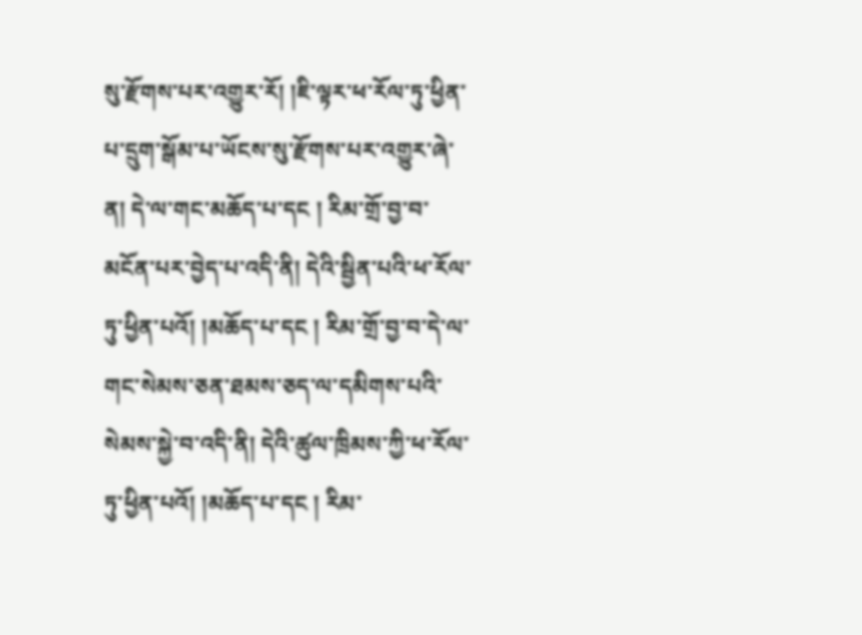སུ་རྫོགས་པར་འགྱུར་རོ། །ཇི་ལྟར་ཕ་རོལ་ཏུ་ཕྱིན་པ་དྲུག་སྒོམ་པ་ཡོངས་སུ་རྫོགས་པར་འགྱུར་ཞེ་ན། དེ་ལ་གང་མཆོད་པ་དང ། རིམ་གྲོ་བྱ་བ་མངོན་པར་བྱེད་པ་འདི་ནི། དེའི་སྦྱིན་པའི་ཕ་རོལ་ཏུ་ཕྱིན་པའོ། །མཆོད་པ་དང ། རིམ་གྲོ་བྱ་བ་དེ་ལ་གང་སེམས་ཅན་ཐམས་ཅད་ལ་དམིགས་པའི་སེམས་སྐྱེ་བ་འདི་ནི། དེའི་ཚུལ་ཁྲིམས་ཀྱི་ཕ་རོལ་ཏུ་ཕྱིན་པའོ། །མཆོད་པ་དང ། རིམ་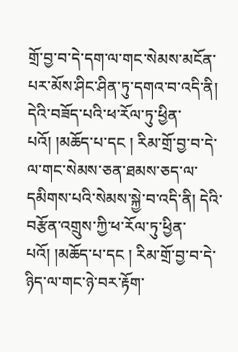གྲོ་བྱ་བ་དེ་དག་ལ་གང་སེམས་མངོན་པར་མོས་ཤིང་ཤིན་ཏུ་དགའ་བ་འདི་ནི། དེའི་བཟོད་པའི་ཕ་རོལ་ཏུ་ཕྱིན་པའོ། །མཆོད་པ་དང ། རིམ་གྲོ་བྱ་བ་དེ་ལ་གང་སེམས་ཅན་ཐམས་ཅད་ལ་དམིགས་པའི་སེམས་སྐྱེ་བ་འདི་ནི། དེའི་བརྩོན་འགྲུས་ཀྱི་ཕ་རོལ་ཏུ་ཕྱིན་པའོ། །མཆོད་པ་དང ། རིམ་གྲོ་བྱ་བ་དེ་ཉིད་ལ་གང་ཉེ་བར་རྟོག་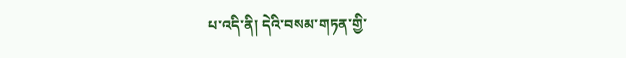པ་འདི་ནི། དེའི་བསམ་གཏན་གྱི་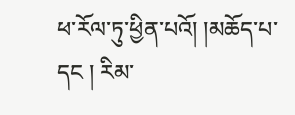ཕ་རོལ་ཏུ་ཕྱིན་པའོ། །མཆོད་པ་དང ། རིམ་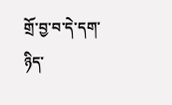གྲོ་བྱ་བ་དེ་དག་ཉིད་